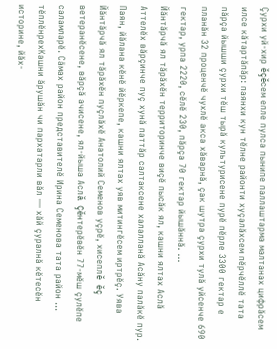Çурхи уй-хир ĕçĕсем епле пулса пынипе паллаштарма малтанах цифрăсем илсе кăтартăпăр: паянхи кун тĕлне районти хуçалăхсем пĕрчĕллĕ тата пăрçа йышши çурхи тĕш тырă культурисене пурĕ пĕрле 3300 гектар е планăн 32 проценчĕ чухлĕ акса хăварнă, çак шутра çурхи тулă уйсенче 690 гектар, урпа 2220, сĕлĕ 230, пăрçа 70 гектар йышăннă. …
Йăнтăрчă ял тăрăхĕн территоринче виçĕ пысăк ял, кашни ялтах Аслă Аттелĕх вăрçинче пуç хунă паттăр салтаксене халалланă Асăну палăкĕ пур.
Паян, йăлана кĕнĕ йĕркепе, кашни ялтах уяв митингĕсем иртрĕç. Уява Йăнтăрчă ял тăрăхĕн пуçлăхĕ Анатолий Семенов уçрĕ, хисеплĕ ĕç ветеранĕсене, вăрçă ачисене, ял-йыша Аслă Çĕнтерĕвĕн 77-мĕш çулĕпе саламларĕ. Сāмах район представителӗ Ирина Семенова тата район …
тĕплĕнрехКашни ăрушăн чи пархатарли вăл — хăй çуралнă кĕтесĕн историне, йăх-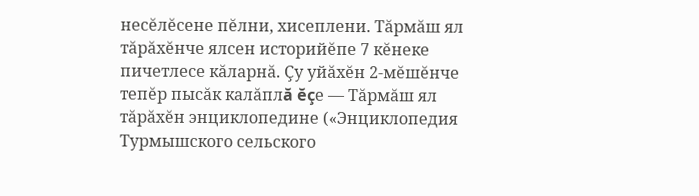несĕлĕсене пĕлни, хисеплени. Тăрмăш ял тăрăхĕнче ялсен историйĕпе 7 кĕнеке пичетлесе кăларнă. Çу уйăхĕн 2-мĕшĕнче тепĕр пысăк калăплă ĕçе — Тăрмăш ял тăрăхĕн энциклопедине («Энциклопедия Турмышского сельского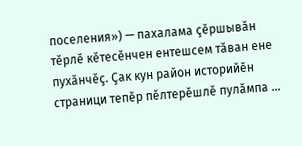поселения») — пахалама çĕршывăн тĕрлĕ кĕтесĕнчен ентешсем тăван ене пухăнчĕç. Çак кун район историйĕн страници тепĕр пĕлтерĕшлĕ пулăмпа …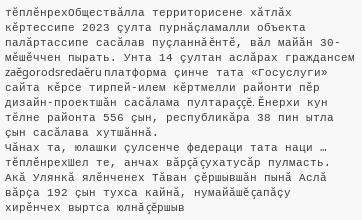тĕплĕнрехОбществăлла территорисене хăтлăх кĕртессипе 2023 çулта пурнăçламалли объекта палăртассипе сасăлав пуçланнă ĕнтĕ, вăл майăн 30-мĕшĕччен пырать. Унта 14 çултан аслăрах граждансем zaĕgorodsredaĕru платформа çинче тата «Госуслуги» сайта кĕрсе тирпей-илем кĕртмелли районти пĕр дизайн-проектшăн сасăлама пултараççĕ. Ĕнерхи кун тĕлне районта 556 çын, республикăра 38 пин ытла çын сасăлава хутшăннă.
Чăнах та, юлашки çулсенче федераци тата наци …
тĕплĕнрехШел те, анчах вăрçă çухатусăр пулмасть. Акă Улянкă ялĕнченех Тăван çĕршывшăн пынă Аслă вăрçа 192 çын тухса кайнă, нумайăшĕ çапăçу хирĕнчех выртса юлнă çĕршыв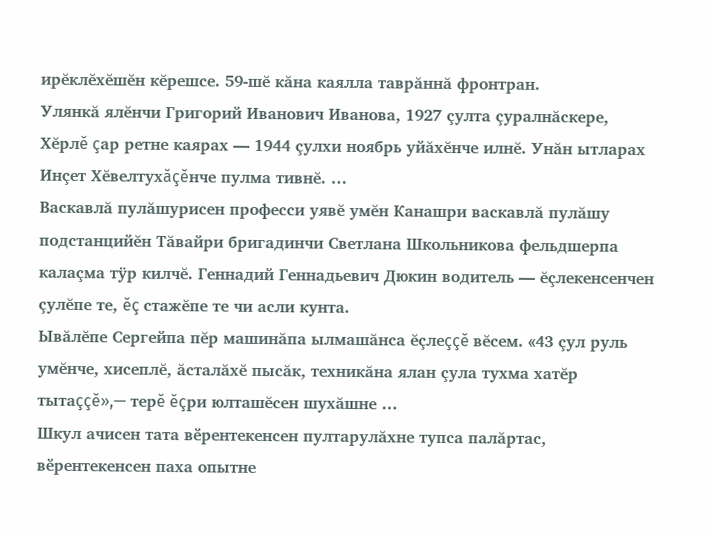ирĕклĕхĕшĕн кĕрешсе. 59-шĕ кăна каялла таврăннă фронтран.
Улянкă ялĕнчи Григорий Иванович Иванова, 1927 çулта çуралнăскере, Хĕрлĕ çар ретне каярах — 1944 çулхи ноябрь уйăхĕнче илнĕ. Унăн ытларах Инçет Хĕвелтухăçĕнче пулма тивнĕ. …
Васкавлă пулăшурисен професси уявĕ умĕн Канашри васкавлă пулăшу подстанцийĕн Тăвайри бригадинчи Светлана Школьникова фельдшерпа калаçма тÿр килчĕ. Геннадий Геннадьевич Дюкин водитель — ĕçлекенсенчен çулĕпе те, ĕç стажĕпе те чи асли кунта.
Ывăлĕпе Сергейпа пĕр машинăпа ылмашăнса ĕçлеççĕ вĕсем. «43 çул руль умĕнче, хисеплĕ, ăсталăхĕ пысăк, техникăна ялан çула тухма хатĕр тытаççĕ»,— терĕ ĕçри юлташĕсен шухăшне …
Шкул ачисен тата вӗрентекенсен пултарулăхне тупса палăртас, вӗрентекенсен паха опытне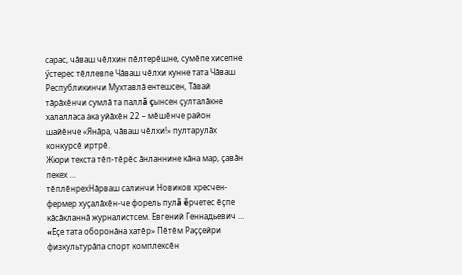сарас, чăваш чӗлхин пӗлтерӗшне, сумӗпе хисепне ӳстерес тӗллевпе Чăваш чӗлхи кунне тата Чăваш Республикинчи Мухтавлă ентешсен, Тăвай тăрăхӗнчи сумлă та паллă çынсен çулталăкне халалласа ака уйăхӗн 22 – мӗшӗнче район шайӗнче «Янăра, чăваш чӗлхи!» пултарулăх конкурсӗ иртрӗ.
Жюри текста тӗп-тӗрӗс ăнланнине кăна мар, çавăн пекех …
тĕплĕнрехНăрваш салинчи Новиков хресчен-фермер хуçалăхĕн-че форель пулă ĕрчетес ĕçпе кăсăкланнă журналистсем. Евгений Геннадьевич …
«Ĕçе тата оборонăна хатĕр» Пĕтĕм Раççейри физкультурăпа спорт комплексĕн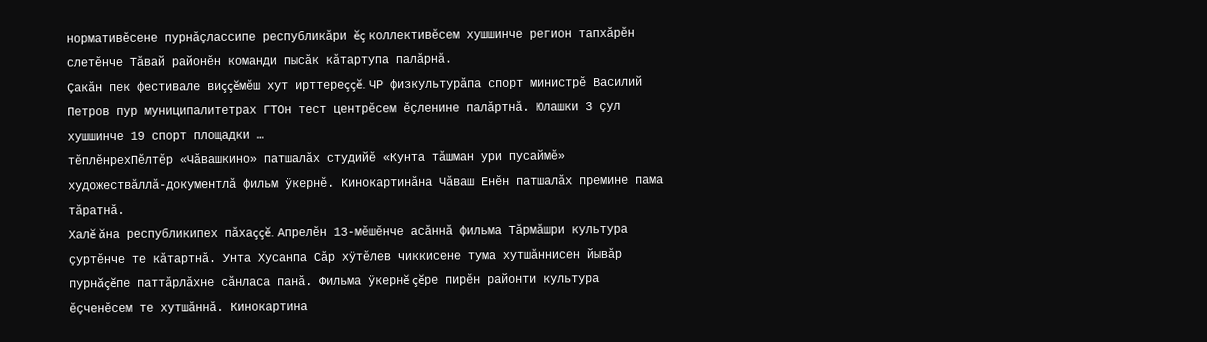нормативĕсене пурнăçлассипе республикăри ĕç коллективĕсем хушшинче регион тапхăрĕн слетĕнче Тăвай районĕн команди пысăк кăтартупа палăрнă.
Çакăн пек фестивале виççĕмĕш хут ирттереççĕ. ЧР физкультурăпа спорт министрĕ Василий Петров пур муниципалитетрах ГТОн тест центрĕсем ĕçленине палăртнă. Юлашки 3 çул хушшинче 19 спорт площадки …
тĕплĕнрехПĕлтĕр «Чăвашкино» патшалăх студийĕ «Кунта тăшман ури пусаймĕ» художествăллă-документлă фильм ÿкернĕ. Кинокартинăна Чăваш Енĕн патшалăх премине пама тăратнă.
Халĕ ăна республикипех пăхаççĕ. Апрелĕн 13-мĕшĕнче асăннă фильма Тăрмăшри культура çуртĕнче те кăтартнă. Унта Хусанпа Сăр хÿтĕлев чиккисене тума хутшăннисен йывăр пурнăçĕпе паттăрлăхне сăнласа панă. Фильма ÿкернĕ çĕре пирĕн районти культура ĕçченĕсем те хутшăннă. Кинокартина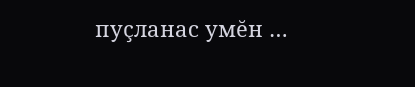пуçланас умĕн …